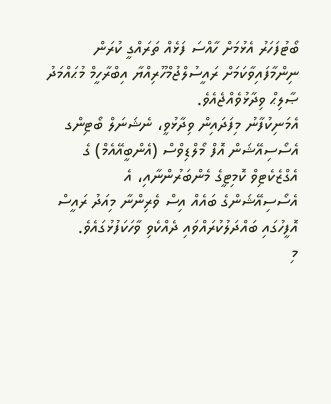ބޯޓުފަހަރު އެޅުމަށް ހާއްސަ ފަޅެއް ތަރައްގީ ކުރަން ނިންމާފައިވާކަމަށް ރައީސުލްޖުމްހޫރިއްޔާ އިބްރާހީމް މުޙައްމަދު ޞާލިޙް ވިދާޅުވެއްޖެއެވެ.
އެމަނިކުފާނު މިފަދައިން ވިދާޅުވީ، ނެޝަނަލް ބޯޓިންގ އެސޯސިއޭޝަން އޮފް މޯލްޑިވްސް (އެންބީއޭއެމް) ގެ އެގްޒެކެޓިވް ކޮމިޓީގެ މެންބަރުންނާއި، އެ އެސޯސިއޭޝަންގެ ބައެއް އިސް ވެރިންނާ މިއަދު ރައީސް އޮފީހުގައި ބައްދަލުކުރައްވައި ދެއްކެވި ވާހަކަފުޅުގައެވެ.
މި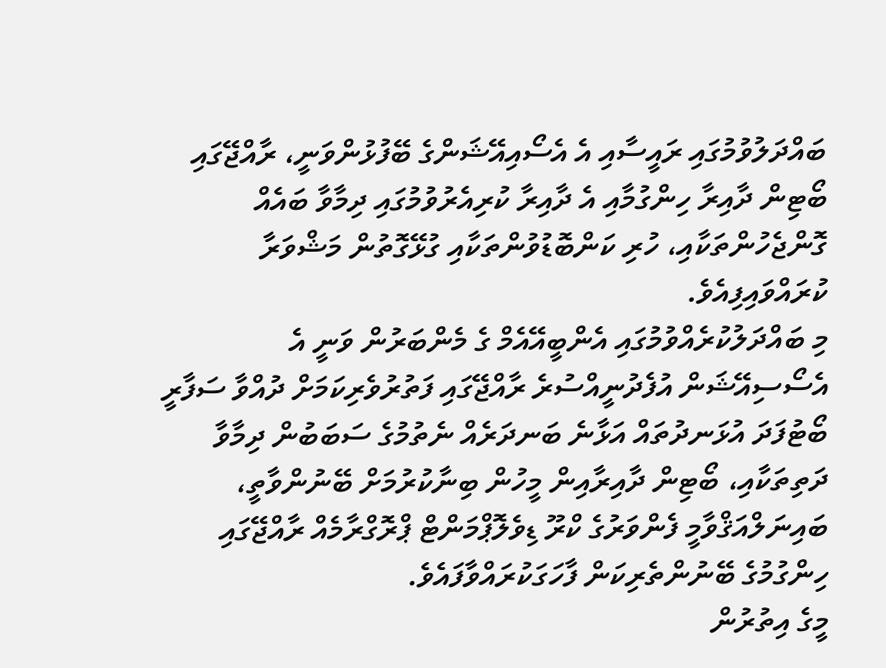ބައްދަލުވުމުގައި ރައީސާއި އެ އެސޯއިއޭޝަންގެ ބޭފުޅުންވަނީ، ރާއްޖޭގައި ބޯޓިން ދާއިރާ ހިންގުމާއި އެ ދާއިރާ ކުރިއެރުވުމުގައި ދިމާވާ ބައެއް ގޮންޖެހުންތަކާއި، ހުރި ކަންބޮޑުވުންތަކާއި ގުޅޭގޮތުން މަޝްވަރާ ކުރައްވައިފިއެވެ.
މި ބައްދަލުކުރެއްވުމުގައި އެންބީއޭއެމް ގެ މެންބަރުން ވަނީ އެ އެސޯސިއޭޝަން އުފެދުނީއްސުރެ ރާއްޖޭގައި ފަތުރުވެރިކަމަށް ދުއްވާ ސަފާރީ ބޯޓުފަދަ އުޅަނދުތައް އަޅާނެ ބަނދަރެއް ނެތުމުގެ ސަބަބުން ދިމާވާ ދަތިތަކާއި، ބޯޓިން ދާއިރާއިން މީހުން ބިނާކުރުމަށް ބޭނުންވާތީ، ބައިނަލްއަޤްވާމީ ފެންވަރުގެ ކްރޫ ޑިވެލޮޕްމަންޓް ޕްރޮގްރާމެއް ރާއްޖޭގައި ހިންގުމުގެ ބޭނުންތެރިކަން ފާހަގަކުރައްވާފައެވެ.
މީގެ އިތުރުން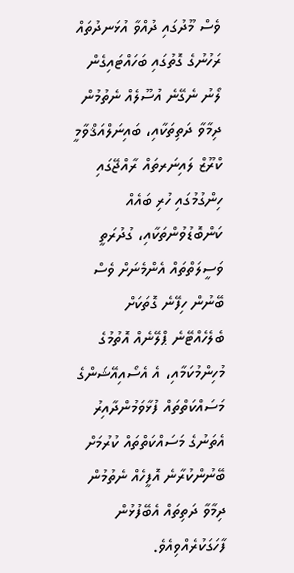ވެސް މޫދުގައި ދުއްވާ އުޅަނދުތައް ރަހުނުގެ ގޮތުގައި ބަހައްޓައިގެން ލޯނު ނެގޭނެ އުސޫލެއް ނެތުމުން ދިމާވާ ދަތިތަކާއި، ބައިނަލްއަޤްވާމީ ކްރޫޒް ލައިނަރތައް ރާއްޖޭގައި ހިންގުމުގައި ހުރި ބައެއް ކަންބޮޑުވުންތަކާއި، ގުދުރަތީ ވަސީލަތްތައް އެންމެނަށް ވެސް ބޭނުން ހިފޭނެ ގޮތަކަށް ބެލެހެއްޓޭނެ ޕްލޭނެއް އޮތުމުގެ މުހިންމުކަމާއި، އެ އެސޯއިއޭޝަންގެ މަސައްކަތްތައް ފުޅާވަމުންދާއިރު އެތަނުގެ މަސައްކަތްތައް ކުރުމަށް ބޭނުންކުރާނެ އޮފީހެއް ނެތުމުން ދިމާވާ ދަތިތައް އެބޭފުޅުން ފާހަގަކުރެއްވިއެވެ.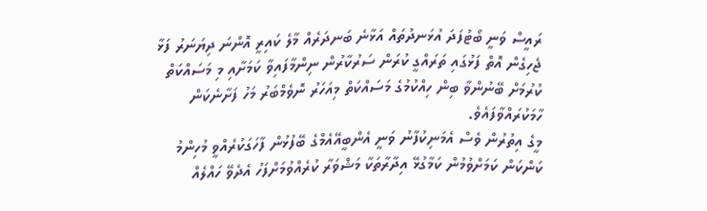ރައީސް ވަނީ ބޯޓުފަދަ އުޅަނދުތައް އަޅާނެ ބަނދަރެއް މާލެ ކައިރީ އޮންނަ ދިޔަނަރު ފަޅާ ޖެހިގެން އޮތް ފަޅުގައި ތަރައްގީ ކުރަން ސަރުކާރުން ނިންމާފައިވާ ކަމަށާއި މި މަސައްކަތް ކުރުމަށް ބޭނުންވާ ބިން ހިއްކުމުގެ މަސައްކަތް މިއަހަރު ނޮވެމްބަރު މަހު ފަށާނެކަން ހާމަކުރައްވާފައެވެ.
މީގެ އިތުރުން ވެސް އެމަނިކުފާނު ވަނީ އެންބީއޭއެމްގެ ބޭފުޅުން ފާހަގަކުރެއްވީ މުހިންމު ކަންކަން ކަމަށްވުމުން ކަމާގުޅޭ އިދާރާތަކާ މަޝްވަރާ ކުރެއްވުމަށްފަހު އެދެވޭ ހައްލެއް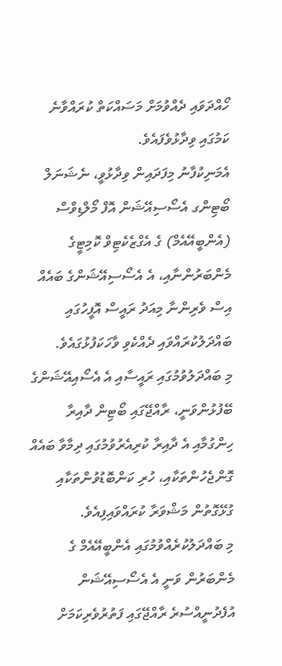ހޯއްދަވައި ދެއްވުމަށް މަސައްކަތް ކުރައްވާނެ ކަމުގައި ވިދާޅުވެފައެވެ.
އެމަނިކުފާނު މިފަދައިން ވިދާޅުވީ، ނެޝަނަލް ބޯޓިންގ އެސޯސިއޭޝަން އޮފް މޯލްޑިވްސް (އެންބީއޭއެމް) ގެ އެގްޒެކެޓިވް ކޮމިޓީގެ މެންބަރުންނާއި، އެ އެސޯސިއޭޝަންގެ ބައެއް އިސް ވެރިންނާ މިއަދު ރައީސް އޮފީހުގައި ބައްދަލުކުރައްވައި ދެއްކެވި ވާހަކަފުޅުގައެވެ.
މި ބައްދަލުވުމުގައި ރައީސާއި އެ އެސޯއިއޭޝަންގެ ބޭފުޅުންވަނީ، ރާއްޖޭގައި ބޯޓިން ދާއިރާ ހިންގުމާއި އެ ދާއިރާ ކުރިއެރުވުމުގައި ދިމާވާ ބައެއް ގޮންޖެހުންތަކާއި، ހުރި ކަންބޮޑުވުންތަކާއި ގުޅޭގޮތުން މަޝްވަރާ ކުރައްވައިފިއެވެ.
މި ބައްދަލުކުރެއްވުމުގައި އެންބީއޭއެމް ގެ މެންބަރުން ވަނީ އެ އެސޯސިއޭޝަން އުފެދުނީއްސުރެ ރާއްޖޭގައި ފަތުރުވެރިކަމަށް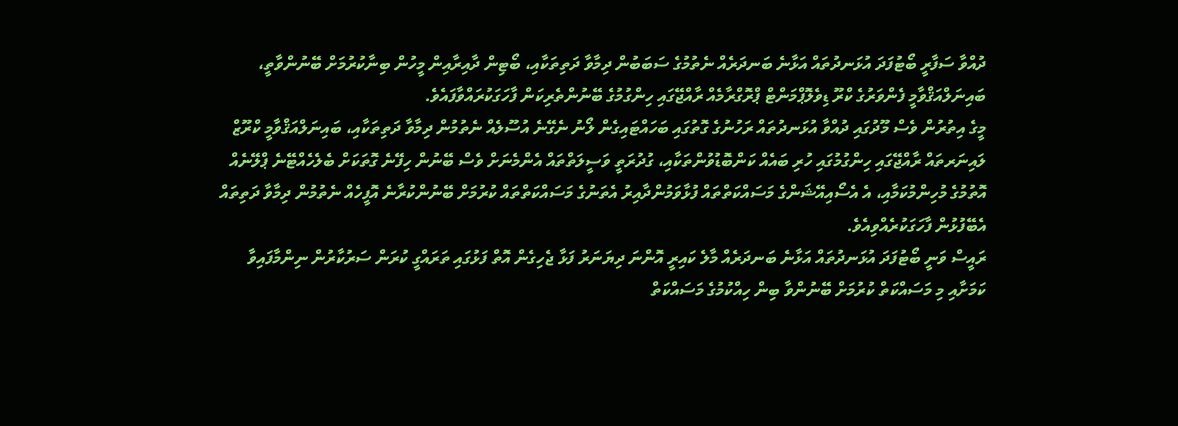ދުއްވާ ސަފާރީ ބޯޓުފަދަ އުޅަނދުތައް އަޅާނެ ބަނދަރެއް ނެތުމުގެ ސަބަބުން ދިމާވާ ދަތިތަކާއި، ބޯޓިން ދާއިރާއިން މީހުން ބިނާކުރުމަށް ބޭނުންވާތީ، ބައިނަލްއަޤްވާމީ ފެންވަރުގެ ކްރޫ ޑިވެލޮޕްމަންޓް ޕްރޮގްރާމެއް ރާއްޖޭގައި ހިންގުމުގެ ބޭނުންތެރިކަން ފާހަގަކުރައްވާފައެވެ.
މީގެ އިތުރުން ވެސް މޫދުގައި ދުއްވާ އުޅަނދުތައް ރަހުނުގެ ގޮތުގައި ބަހައްޓައިގެން ލޯނު ނެގޭނެ އުސޫލެއް ނެތުމުން ދިމާވާ ދަތިތަކާއި، ބައިނަލްއަޤްވާމީ ކްރޫޒް ލައިނަރތައް ރާއްޖޭގައި ހިންގުމުގައި ހުރި ބައެއް ކަންބޮޑުވުންތަކާއި، ގުދުރަތީ ވަސީލަތްތައް އެންމެނަށް ވެސް ބޭނުން ހިފޭނެ ގޮތަކަށް ބެލެހެއްޓޭނެ ޕްލޭނެއް އޮތުމުގެ މުހިންމުކަމާއި، އެ އެސޯއިއޭޝަންގެ މަސައްކަތްތައް ފުޅާވަމުންދާއިރު އެތަނުގެ މަސައްކަތްތައް ކުރުމަށް ބޭނުންކުރާނެ އޮފީހެއް ނެތުމުން ދިމާވާ ދަތިތައް އެބޭފުޅުން ފާހަގަކުރެއްވިއެވެ.
ރައީސް ވަނީ ބޯޓުފަދަ އުޅަނދުތައް އަޅާނެ ބަނދަރެއް މާލެ ކައިރީ އޮންނަ ދިޔަނަރު ފަޅާ ޖެހިގެން އޮތް ފަޅުގައި ތަރައްގީ ކުރަން ސަރުކާރުން ނިންމާފައިވާ ކަމަށާއި މި މަސައްކަތް ކުރުމަށް ބޭނުންވާ ބިން ހިއްކުމުގެ މަސައްކަތް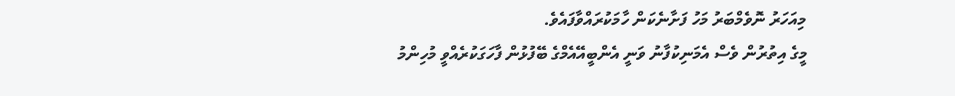މިއަހަރު ނޮވެމްބަރު މަހު ފަށާނެކަން ހާމަކުރައްވާފައެވެ.
މީގެ އިތުރުން ވެސް އެމަނިކުފާނު ވަނީ އެންބީއޭއެމްގެ ބޭފުޅުން ފާހަގަކުރެއްވީ މުހިންމު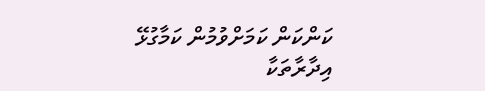ކަންކަން ކަމަށްވުމުން ކަމާގުޅޭ އިދާރާތަކާ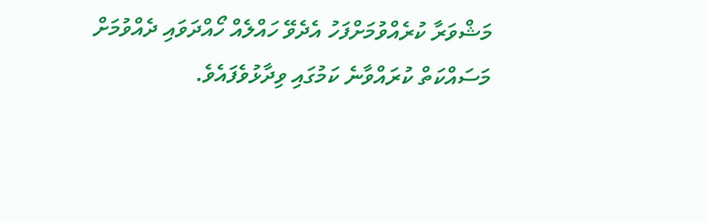މަޝްވަރާ ކުރެއްވުމަށްފަހު އެދެވޭ ހައްލެއް ހޯއްދަވައި ދެއްވުމަށް މަސައްކަތް ކުރައްވާނެ ކަމުގައި ވިދާޅުވެފައެވެ.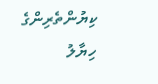ކިޔުންތެރިންގެ ހިޔާލު